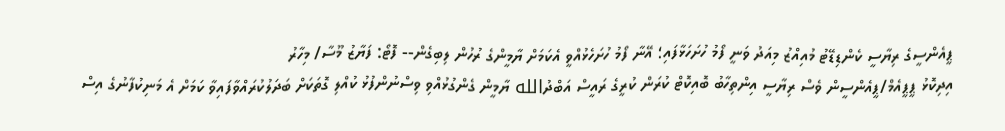ޕީއެންސީގެ ރިޔާސީ ކެންޑިޑޭޓު މުއިއްޒު މިއަދު ވަނީ ފޯމު ހުށަހަޅާފައި؛ އޭނާ ފޯމު ހުށަހެޅުއްވީ އެކަމަށް ޔާމީންގެ ރުހުން ލިބިގެން-- ފޮޓޯ: ފަޔާޒު މޫސާ/ މިހާރު
އިދިކޮޅު ޕީޕީއެމް/ޕީއެންސީން ވެސް ރިޔާސީ އިންތިހާބު ބޮއިކޮޓް ކުރަން ކުރީގެ ރައީސް އަބްދުالله ޔާމީން ގެންގުޅުއްވި ވިސްނުންފުޅު ކުއްލި ގޮތަކަށް ބަދަލުކުރައްވާފައިވާ ކަމަށް އެ މަނިކުފާނުގެ އިސް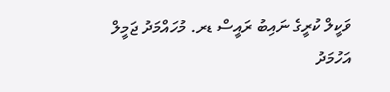ވަކީލް ކުރީގެ ނައިބު ރައީސް ޑރ. މުހައްމަދު ޖަމީލް އަހުމަދު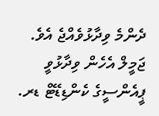ދެންމެ ވިދާޅުވެއްޖެ އެވެ.
ޖަމީލް އެހެން ވިދާޅުވީ ޕީއެންސީގެ ކެންޑިޑޭޓް ޑރ.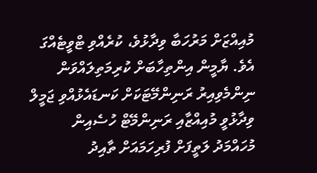މުއިއްޒަށް މަރުހަބާ ވިދާޅުވެ، ކުރެއްވި ޓްވީޓެއްގަ އެވެ. ޔާމީން އިންތިހާބަށް ކުރިމަތިލައްވަން ނިންމެވިއިރު ރަނިންމޭޓަކަށް ކަނޑައެޅުއްވި ޖަމީލް ވިދާޅުވީ މުއިއްޒާއި ރަނިންމޭޓް ހުސެއިން މުހައްމަދު ލަތީފަށް ފުރިހަމައަށް ތާއިދު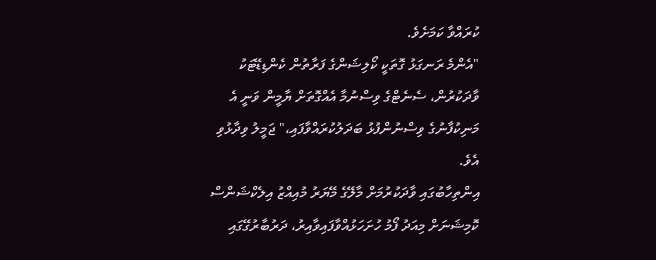ކުރައްވާ ކަމަށެވެ.
"އެންމެ ރަނގަޅު ގޮތަކީ ކޯލިޝަންގެ ފަރާތުން ކެންޑިޑޭޓަކު ވާދަކުރުން، ސެނެޓްގެ ވިސްނުމާ އެއްގޮތަށް ޔާމީން ވަނީ އެ މަނިކުފާނުގެ ވިސްނުންފުޅު ބަދަލުކުރައްވާފައި،" ޖަމީލު ވިދާޅުވި އެވެ.
އިންތިހާބުގައި ވާދަކުރުމަށް މާލޭގެ މޭޔަރު މުއިއްޒު އިލެކްޝަންސް ކޮމިޝަނަށް މިއަދު ފޯމު ހުށަހަޅުއްވާފައިވާއިރު، ދަރުބާރުގޭގައި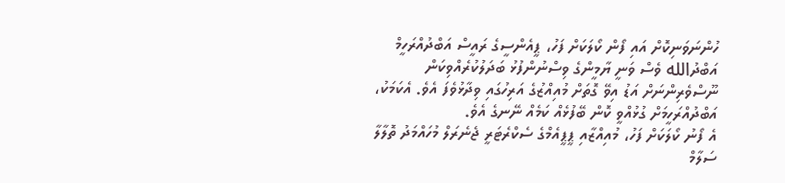ހުންނަވަނިކޮށް އައި ފޯން ކޯލަކަށް ފަހު، ޕީއެންސީގެ ރައީސް އަބްދުއްރަހީމް އަބްދުالله ވެސް ވަނީ ޔާމީންގެ ވިސްނުންފުޅު ބަދަލުކުރެއްވިކަން ނޫސްވެރިންނަށް އަޑު އިވޭ ގޮތަށް މުއިއްޒުގެ އަރިހުގައި ވިދާޅުވެފަ އެވެ. އެކަމަކު، އަބްދުއްރަހީމަށް ގުޅުއްވީ ކޮން ބޭފުޅެއް ކަމެއް ނޭނގެ އެވެ.
އެ ފޯނު ކޯލަކަށް ފަހު، މުއިއްޒާއި ޕީޕީއެމްގެ ސެކްރެޓަރީ ޖެނެރަލް މުހައްމަދު ތޮލާލާ ސަލާމް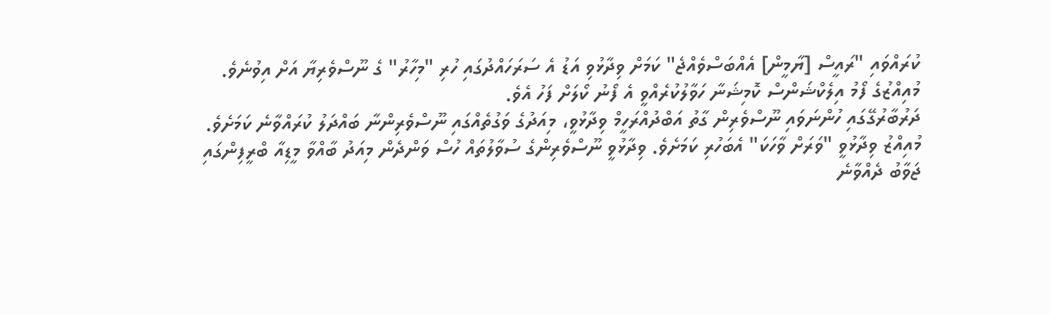ކުރައްވައި "ރައީސް [ޔާމީން] އެއްބަސްވެއްޖެ" ކަމަށް ވިދާޅުވި އަޑު އެ ސަރަހައްދުގައި ހުރި "މިހާރު" ގެ ނޫސްވެރިޔާ އަށް އިވުނެވެ.
މުއިއްޒުގެ ފޯމު އިލެކްޝަންސް ކޮމިޝަނާ ހަވާލުކުރެއްވީ އެ ފޯނު ކޯލަށް ފަހު އެވެ.
ދަރުބާރުގޭގައި ހުންނަވައި ނޫސްވެރިން ގާތު އަބްދުއްރަހީމް ވިދާޅުވީ، މިއަދުގެ ވަގުތެއްގައި ނޫސްވެރިންނާ ބައްދަލު ކުރައްވާނެ ކަމަށެވެ. މުއިއްޒު ވިދާޅުވީ "ވަރަށް ވާހަކަ" އެބަހުރި ކަމަށެވެ. ވިދާޅުވީ ނޫސްވެރިންގެ ސުވާލުތައް ހުސް ވަންދެން މިއަދު ބާއްވާ މީޑިއާ ބްރީފިންގައި ޖަވާބު ދެއްވާނެ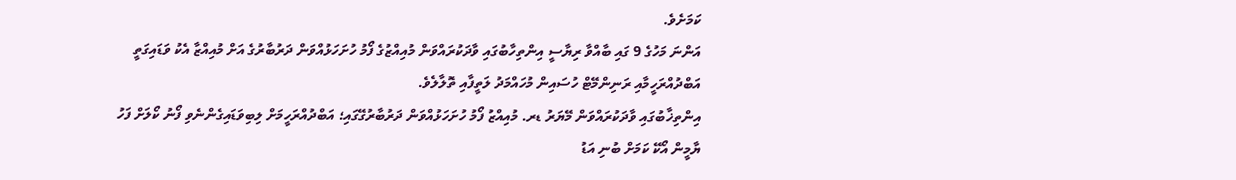ކަމަށެވެ.
އަންނަ މަހުގެ 9 ގައި ބާއްވާ ރިޔާސީ އިންތިހާބުގައި ވާދަކުރައްވަން މުއިއްޒުގެ ފޯމު ހުށަހަޅުއްވަން ދަރުބާރުގެ އަށް މުއިއްޒާ އެކު ވަޑައިގަތީ އަބްދުއްރަހީމާއި ރަނިންމޭޓް ހުސައިން މުހައްމަދު ލަތީފާއި ތޮލާލެވެ.
އިންތިޚާބުގައި ވާދަކުރައްވަން މޭޔަރު ޑރ. މުއިއްޒު ފޯމު ހުށަހަޅުއްވަން ދަރުބާރުގޭގައި؛ އަބްދުއްރަހީމަށް ލިބިވަޑައިގެންނެވި ފޯނު ކޯލަށް ފަހު ޔާމީން އޯކޭ ކަމަށް ބުނި އަޑު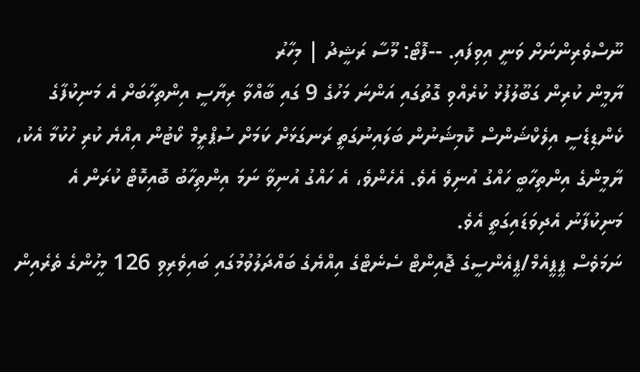ނޫސްވެރިންނަށް ވަނީ އިވިފައި. --ފޮޓޯ: މޫސާ ރަޝީދު | މިހާރު
ޔާމީން ކުރިން ގަބޫލުފުޅު ކުރެއްވި ގޮތުގައި އަންނަ މަހުގެ 9 ގައި ބާއްވާ ރިޔާސީ އިންތިހާބަށް އެ މަނިކުފާގެ ކެންޑިޑެސީ އިލެކްޝަންސް ކޮމިޝަނުން ބަލައިނުގަތީ ރަނގަޅަށް ކަމަށް ސުޕްރީމް ކޯޓުން އިއްޔެ ކުރި ހުކުމާ އެކު، ޔާމީންގެ އިންތިހާބީ ހައްގު އުނިވެ އެވެ. އެހެންވެ، އެ ހައްގު އުނިވާ ނަމަ އިންތިހާބު ބޮއިކޮޓް ކުރަން އެ މަނިކުފާނު އެދިވަޑައިގަތީ އެވެ.
ނަމަވެސް ޕީޕީއެމް/ޕީއެންސީގެ ޖޮއިންޓް ސެނެޓްގެ އިއްޔެގެ ބައްދަލުވުމުގައި ބައިވެރިވި 126 މީހުންގެ ތެރެއިން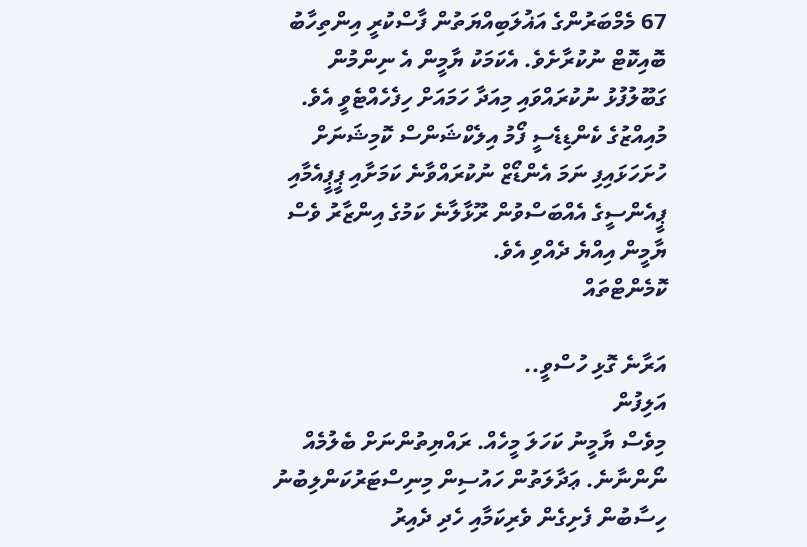67 މެމްބަރުންގެ އަޣުލަބިއްޔަތުން ފާސްކުރީ އިންތިހާބު ބޮއިކޮޓް ނުކުރާށެވެ. އެކަމަކު ޔާމީން އެ ނިންމުން ގަބޫލުފުޅު ނުކުރައްވައި މިއަދާ ހަމައަށް ހިފެހެއްޓެވީ އެވެ.
މުއިއްޒުގެ ކެންޑިޑެސީ ފޯމު އިލެކްޝަންސް ކޮމިޝަނަށް ހުށަހަޅައިފި ނަމަ އެންޑޯޒް ނުކުރައްވާނެ ކަމަށާއި ޕީޕީއެމާއި ޕީއެންސީގެ އެއްބަސްވުން ރޫޅާލާނެ ކަމުގެ އިންޒާރު ވެސް ޔާމީން އިއްޔެ ދެއްވި އެވެ.
ކޮމެންޓްތައް

އަރާނެ ގޮޅި ހުސްވީ..
އަލިފުން
މިވެސް ޔާމީނު ކަހަލަ މީހެއް. ރައްޔިތުންނަށް ބެލުމެއް ނޯންނާނެ. ޢަދާލަތުން ހައުސިން މިނިސްޓަރުކަންލިބުނު ހިސާބުން ފެށިގެން ވެރިކަމާއި ހެދި ދެއިރު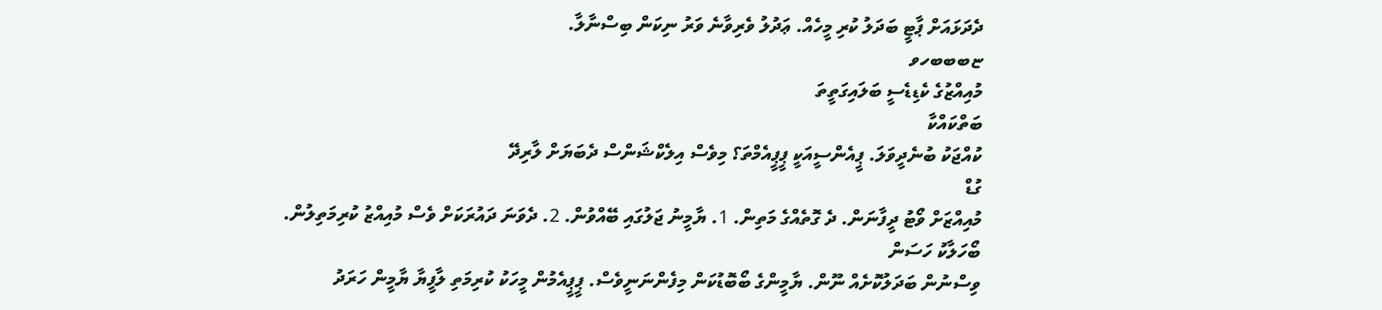ދެދަޅައަށް ޕާޓީ ބަދަލު ކުރި މީހެއް. ޢަދުލު ވެރިވާނެ ވަރު ނިކަން ބިސްނާލާ.
ޏބބބހވ
މުއިއްޒުގެ ކެޑިޑެސީ ބަލައިގަތީތަ
ބަތްކައްކާ
ކުއްޖަކު ބުނެދީވަލަ. ޕީއެންސީއަކީ ޕީޕީއެމްތަ؟ މިވެސް އިލެކްޝަންސް ދެބަޔަށް ލާރިދޭ
ގުޑް
މުއިއްޒަށް ވޯޓު ދީފާނަން. ދެ ގޮތެއްގެ މަތިން. 1. ޔާމީނު ޖަލުގައި ބޭއްވުން. 2. ދެވަނަ ދައުރަކަށް ވެސް މުއިއްޒު ކުރިމަތިލުން.
ބޯހަލާކު ހަސަން
ވިސްނުން ބަދަލުކޮށެއް ނޫން. ޔާމީންގެ ބޯބޮޑުކަން މިފެންނަނީވެސް. ޕީޕީއެމުން މީހަކު ކުރިމަތި ލާފީޔާ ޔާމީން ހަރަދު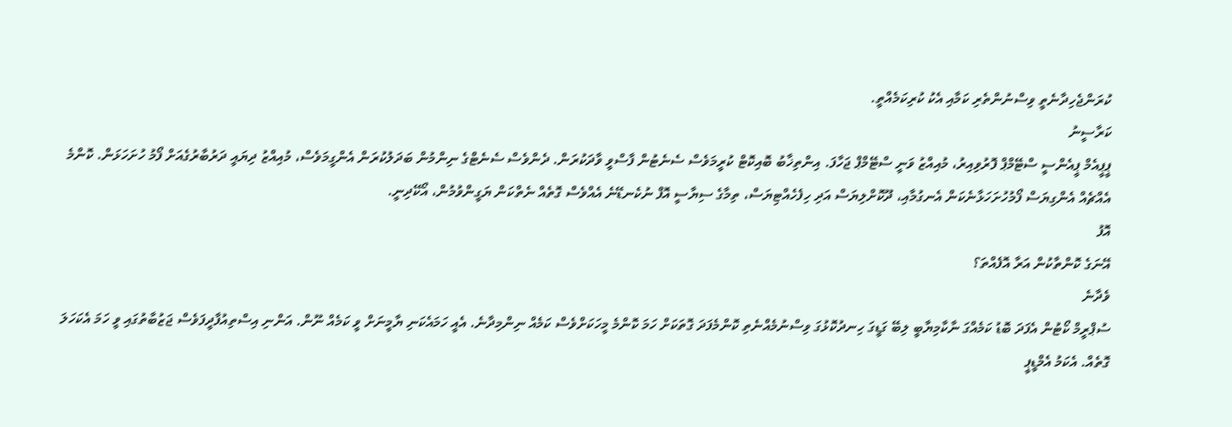ކުރަންޖެހިދާނެތީ ވިސްނުންތެރި ކަމާއި އެކު ކުރިކަމެއްތީ.
ކަރާސީނު
ޕީޕީއެމް ޕީއެންސީ ސްޓޭމްޕް ފޮރުވިއިރު، މުއިއްޒު ވަނީ ސްޓޭމްޕް ޖަހާފަ. އިންތިޚާބު ބޮއިކޮޓް ކުރީމަވެސް ސެނެޓުން ފާސްވީ ވާދަކުރަން. ދެންވެސް ސެނެޓްގެ ނިންމުން ބަދަލުކުރަން އެންގީމަވެސް، މުއިއްޒު ދިޔައީ ދަރުބާރުގެއަށް ފޯމު ހުށަހަޅަން. ކޮންމެ އެއްޗެއް އެންގިޔަސް ފޯމުހުށަހަޅާނެކަން އެނގުމާއި، ދޫކޮށްލިޔަސް އަދި ހިފެހެއްޓިޔަސް، ތިމާގެ ސިޔާސީ އޮފް ނުކެނޑޭނެ އެއްވެސް ގޮތެއް ނެތްކަން ޔަގީންވުމުން، އޯކޭދިނީ.
އޮފު
އޭނަގެ ކޮންތާކުން އަރާ އޮފެއްތަ؟
ވެދާނެ
ސުޕްރީމް ކޯޓުން އެފަދަ ބޮޑު ކަމެއްގަ ނާކާމިޔާބީ ލިބޭ ގަޑީގަ ހިނދުކޮޅުގަ ވިސްނުމެއްނެތި ކޮންމެފަދަ ގޮތަކަށް ހަމަ ކޮންމެ މީހަކަށްވެސް ކަމެއް ނިންމިދާނެ. އެއީ ހަމައެކަނި ޔާމީނަށް ވީ ކަމެއް ނޫން. އަންނި އިސްތިއުފާދީފަވެސް ޖަޒުބާތުގައި ވީ ހަމަ އެކަހަލަ ގޮތެއް. އެކަމު އެމްޑީޕީ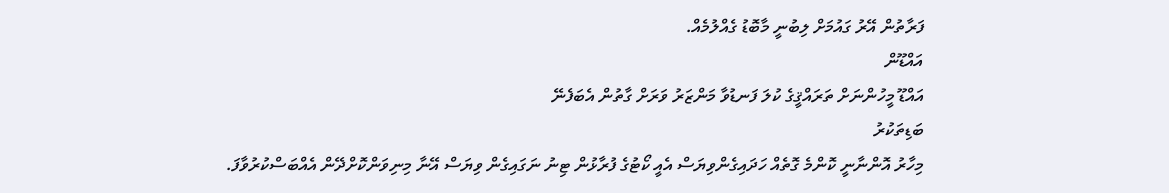ފަރާތުން އޭރު ގައުމަށް ލިބުނީ މާބޮޑު ގެއްލުމެއް.
އައްޑޫން
އައްޑޫ މީހުންނަށް ތަރައްޤީގެ ކުލަ ފަނޑުވާ މަންޒަރު ވަރަށް ގާތުން އެބަފެނޭ
ބަޑިތަކުރު
މިހާރު އޮންނާނީ ކޮންމެ ގޮތެއް ހަދައިގެންވިޔަސް އެއީ ކޯޓުގެ ފުރާޅުން ޓިނު ނަގައިގެން ވިޔަސް އޭނާ މިނިވަންކޮށްދޭން އެއްބަސްކުރުވާފަ.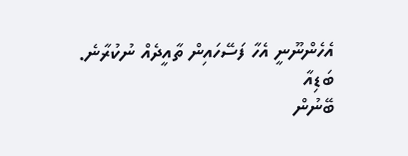އެހެންނޫނީ އެހާ ފަސޭހައިން ތާއީދެއް ނުކުރާނެ.
ބަޑިއާ
ބޭނުން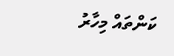ކަންތައް މިހާރު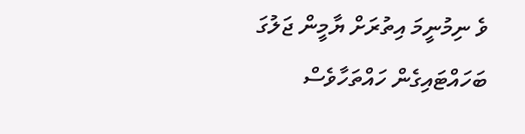ވެ ނިމުނީމަ އިތުރަށް ޔާމީން ޖަލުގަ ބަހައްޓައިގެން ހައްތަހާވެސް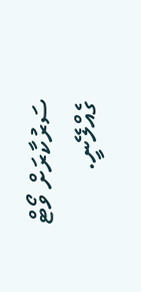ސަރުކާރަށް ވޯޓް ގެއްލޭނީ.